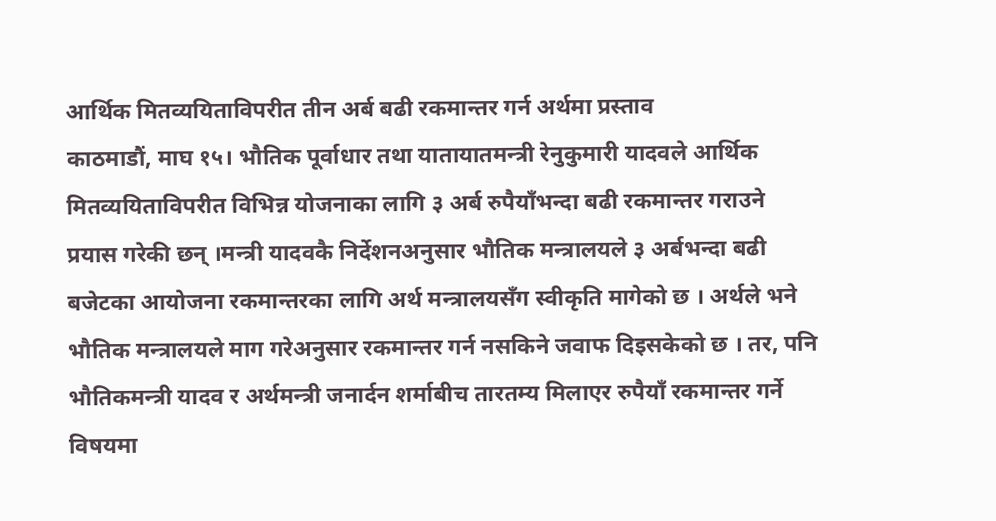आर्थिक मितव्ययिताविपरीत तीन अर्ब बढी रकमान्तर गर्न अर्थमा प्रस्ताव
काठमाडौं, माघ १५। भौतिक पूर्वाधार तथा यातायातमन्त्री रेनुकुमारी यादवले आर्थिक मितव्ययिताविपरीत विभिन्न योजनाका लागि ३ अर्ब रुपैयाँभन्दा बढी रकमान्तर गराउने प्रयास गरेकी छन् ।मन्त्री यादवकै निर्देशनअनुसार भौतिक मन्त्रालयले ३ अर्बभन्दा बढी बजेटका आयोजना रकमान्तरका लागि अर्थ मन्त्रालयसँग स्वीकृति मागेको छ । अर्थले भने भौतिक मन्त्रालयले माग गरेअनुसार रकमान्तर गर्न नसकिने जवाफ दिइसकेको छ । तर, पनि भौतिकमन्त्री यादव र अर्थमन्त्री जनार्दन शर्माबीच तारतम्य मिलाएर रुपैयाँ रकमान्तर गर्ने विषयमा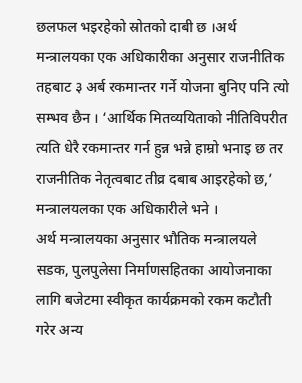छलफल भइरहेको स्रोतको दाबी छ ।अर्थ मन्त्रालयका एक अधिकारीका अनुसार राजनीतिक तहबाट ३ अर्ब रकमान्तर गर्ने योजना बुनिए पनि त्यो सम्भव छैन । ‘आर्थिक मितव्ययिताको नीतिविपरीत त्यति धेरै रकमान्तर गर्न हुन्न भन्ने हाम्रो भनाइ छ तर राजनीतिक नेतृत्वबाट तीव्र दबाब आइरहेको छ,’ मन्त्रालयलका एक अधिकारीले भने ।
अर्थ मन्त्रालयका अनुसार भौतिक मन्त्रालयले सडक, पुलपुलेसा निर्माणसहितका आयोजनाका लागि बजेटमा स्वीकृत कार्यक्रमको रकम कटौती गरेर अन्य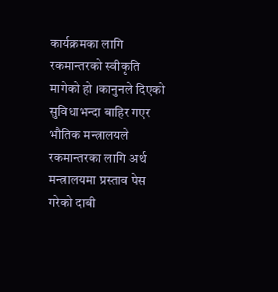कार्यक्रमका लागि रकमान्तरको स्वीकृति मागेको हो ।कानुनले दिएको सुविधाभन्दा बाहिर गएर भौतिक मन्त्रालयले रकमान्तरका लागि अर्थ मन्त्रालयमा प्रस्ताव पेस गरेको दाबी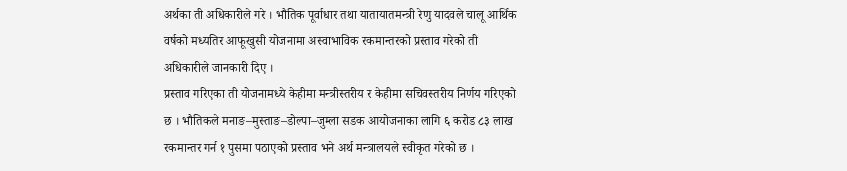अर्थका ती अधिकारीले गरे । भौतिक पूर्वाधार तथा यातायातमन्त्री रेणु यादवले चालू आर्थिक वर्षको मध्यतिर आफूखुसी योजनामा अस्वाभाविक रकमान्तरको प्रस्ताव गरेको ती अधिकारीले जानकारी दिए ।
प्रस्ताव गरिएका ती योजनामध्ये केहीमा मन्त्रीस्तरीय र केहीमा सचिवस्तरीय निर्णय गरिएको छ । भौतिकले मनाङ–मुस्ताङ–डोल्पा–जुम्ला सडक आयोजनाका लागि ६ करोड ८३ लाख रकमान्तर गर्न १ पुसमा पठाएको प्रस्ताव भने अर्थ मन्त्रालयले स्वीकृत गरेको छ ।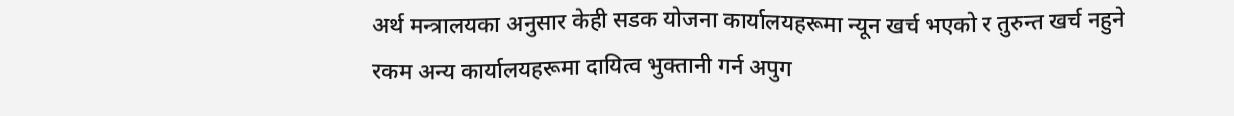अर्थ मन्त्रालयका अनुसार केही सडक योजना कार्यालयहरूमा न्यून खर्च भएको र तुरुन्त खर्च नहुने रकम अन्य कार्यालयहरूमा दायित्व भुक्तानी गर्न अपुग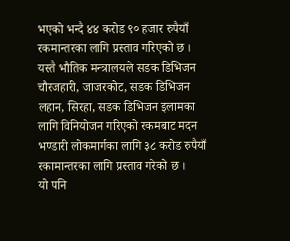भएको भन्दै ४४ करोड ९० हजार रुपैयाँ रकमान्तरका लागि प्रस्ताव गरिएको छ । यस्तै भौतिक मन्त्रालयले सडक डिभिजन चौरजहारी, जाजरकोट, सडक डिभिजन लहान, सिरहा, सडक डिभिजन इलामका लागि विनियोजन गरिएको रकमबाट मदन भण्डारी लोकमार्गका लागि ३८ करोड रुपैयाँ रकामान्तरका लागि प्रस्ताव गरेको छ ।
यो पनि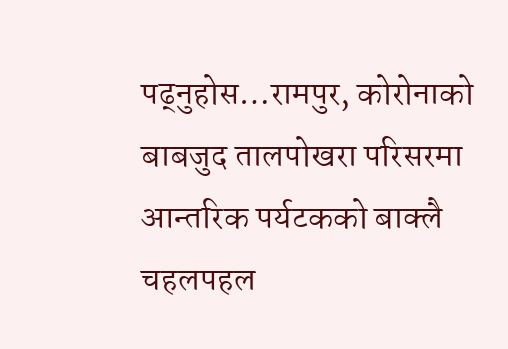पढ्नुहोस…रामपुर, कोरोनाको बाबजुद तालपोखरा परिसरमा आन्तरिक पर्यटकको बाक्लै चहलपहल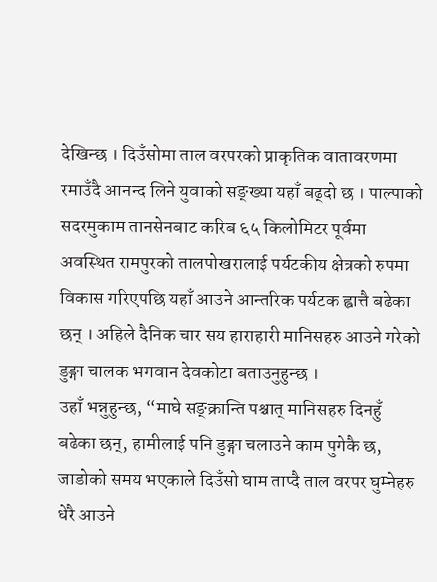देखिन्छ । दिउँसोमा ताल वरपरको प्राकृतिक वातावरणमा रमाउँदै आनन्द लिने युवाको सङ्ख्या यहाँ बढ्दो छ । पाल्पाको सदरमुकाम तानसेनबाट करिब ६५ किलोमिटर पूर्वमा अवस्थित रामपुरको तालपोखरालाई पर्यटकीय क्षेत्रको रुपमा विकास गरिएपछि यहाँ आउने आन्तरिक पर्यटक ह्वात्तै बढेका छन् । अहिले दैनिक चार सय हाराहारी मानिसहरु आउने गरेको डुङ्गा चालक भगवान देवकोटा बताउनुहुन्छ ।
उहाँ भन्नुहुन्छ, “माघे सङ्क्रान्ति पश्चात् मानिसहरु दिनहुँ बढेका छन्, हामीलाई पनि डुङ्गा चलाउने काम पुगेकै छ, जाडोको समय भएकाले दिउँसो घाम ताप्दै ताल वरपर घुम्नेहरु धेरै आउने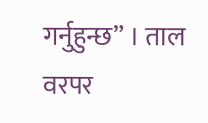गर्नुहुन्छ” । ताल वरपर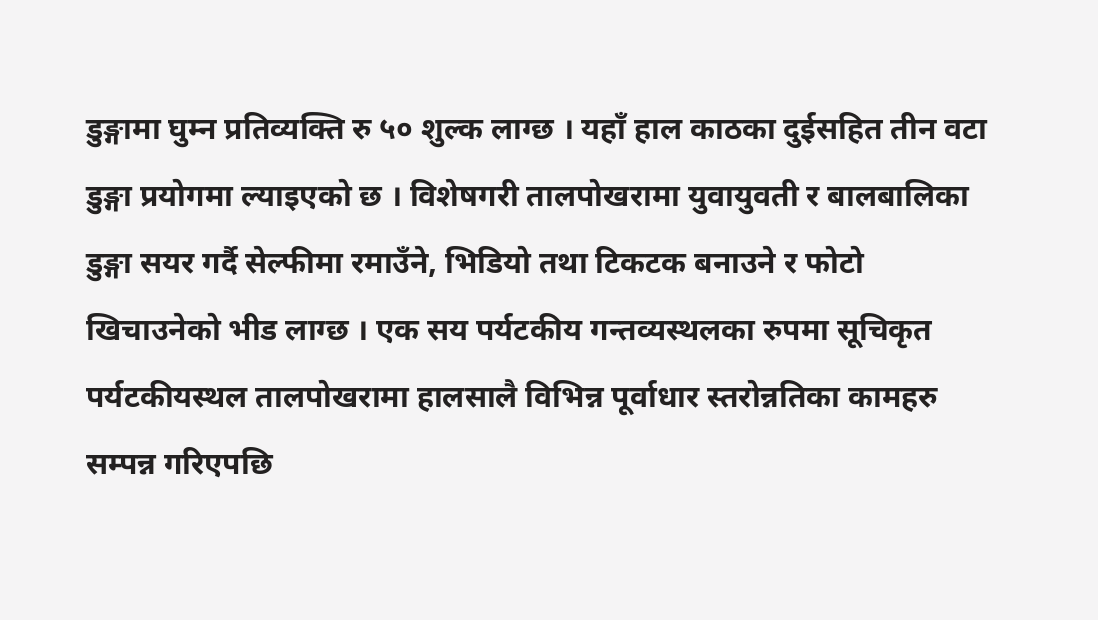डुङ्गामा घुम्न प्रतिव्यक्ति रु ५० शुल्क लाग्छ । यहाँ हाल काठका दुईसहित तीन वटा डुङ्गा प्रयोगमा ल्याइएको छ । विशेषगरी तालपोखरामा युवायुवती र बालबालिका डुङ्गा सयर गर्दै सेल्फीमा रमाउँने, भिडियो तथा टिकटक बनाउने र फोटो खिचाउनेको भीड लाग्छ । एक सय पर्यटकीय गन्तव्यस्थलका रुपमा सूचिकृत पर्यटकीयस्थल तालपोखरामा हालसालै विभिन्न पूर्वाधार स्तरोन्नतिका कामहरु सम्पन्न गरिएपछि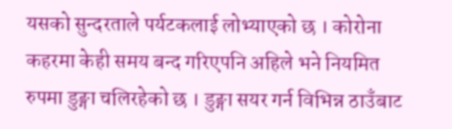यसको सुन्दरताले पर्यटकलाई लोभ्याएको छ । कोरोना कहरमा केही समय बन्द गरिएपनि अहिले भने नियमित रुपमा डुङ्गा चलिरहेको छ । डुङ्गा सयर गर्न विभिन्न ठाउँबाट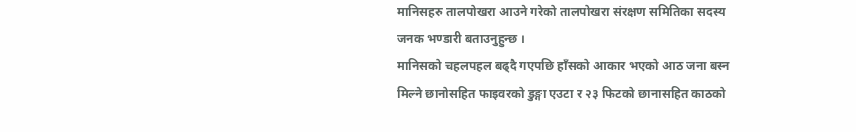मानिसहरु तालपोखरा आउने गरेको तालपोखरा संरक्षण समितिका सदस्य जनक भण्डारी बताउनुहुन्छ ।
मानिसको चहलपहल बढ्दै गएपछि हाँसको आकार भएको आठ जना बस्न मिल्ने छानोसहित फाइवरको डुङ्गा एउटा र २३ फिटको छानासहित काठको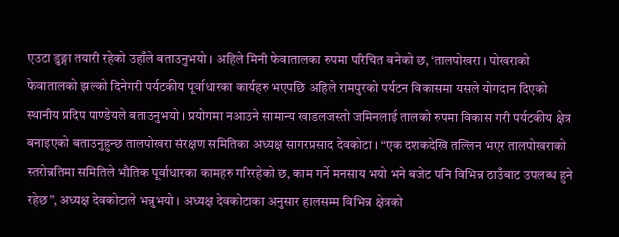एउटा डुङ्गा तयारी रहेको उहाँले बताउनुभयो । अहिले मिनी फेवातालका रुपमा परिचित बनेको छ, ‘तालपोखरा । पोखराको फेवातालको झल्को दिनेगरी पर्यटकीय पूर्वाधारका कार्यहरु भएपछि अहिले रामपुरको पर्यटन विकासमा यसले योगदान दिएको स्थानीय प्रदिप पाण्डेयले बताउनुभयो । प्रयोगमा नआउने सामान्य खाडलजस्तो जमिनलाई तालको रुपमा विकास गरी पर्यटकीय क्षेत्र बनाइएको बताउनुहुन्छ तालपोखरा संरक्षण समितिका अध्यक्ष सागरप्रसाद देवकोटा । “एक दशकदेखि तल्लिन भएर तालपोखराको स्तरोन्नतिमा समितिले भौतिक पूर्वाधारका कामहरु गरिरहेको छ, काम गर्ने मनसाय भयो भने बजेट पनि विभिन्न ठाउँबाट उपलब्ध हुने रहेछ”, अध्यक्ष देवकोटाले भन्नुभयो । अध्यक्ष देवकोटाका अनुसार हालसम्म विभिन्न क्षेत्रको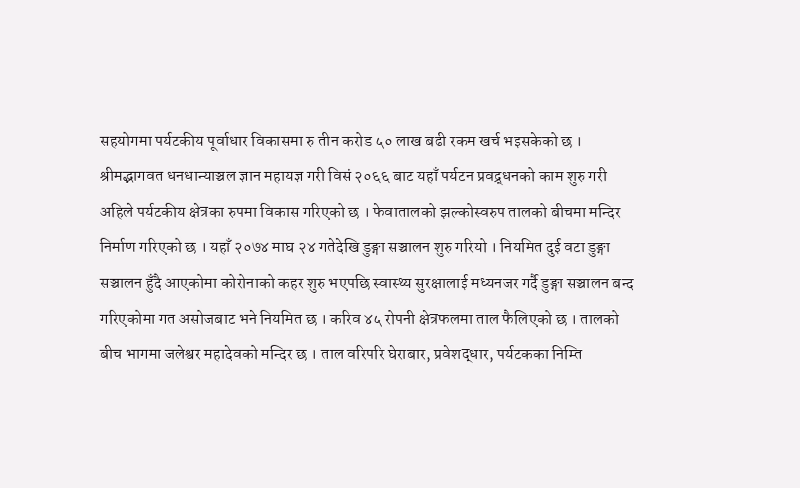सहयोगमा पर्यटकीय पूर्वाधार विकासमा रु तीन करोड ५० लाख बढी रकम खर्च भइसकेको छ ।
श्रीमद्भागवत धनधान्याञ्चल ज्ञान महायज्ञ गरी विसं २०६६ बाट यहाँ पर्यटन प्रवद्र्धनको काम शुरु गरी अहिले पर्यटकीय क्षेत्रका रुपमा विकास गरिएको छ । फेवातालको झल्कोस्वरुप तालको बीचमा मन्दिर निर्माण गरिएको छ । यहाँ २०७४ माघ २४ गतेदेखि डुङ्गा सञ्चालन शुरु गरियो । नियमित दुई वटा डुङ्गा सञ्चालन हुँदै आएकोमा कोरोनाको कहर शुरु भएपछि स्वास्थ्य सुरक्षालाई मध्यनजर गर्दै डुङ्गा सञ्चालन बन्द गरिएकोमा गत असोजबाट भने नियमित छ । करिव ४५ रोपनी क्षेत्रफलमा ताल फैलिएको छ । तालको बीच भागमा जलेश्वर महादेवको मन्दिर छ । ताल वरिपरि घेराबार, प्रवेशद्धार, पर्यटकका निम्ति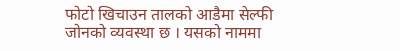फोटो खिचाउन तालको आडैमा सेल्फी जोनको व्यवस्था छ । यसको नाममा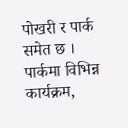पोखरी र पार्क समेत छ । पार्कमा विभिन्न कार्यक्रम,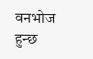वनभोज हुन्छ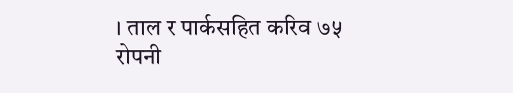। ताल र पार्कसहित करिव ७५ रोपनी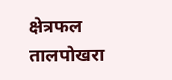क्षेत्रफल तालपोखरा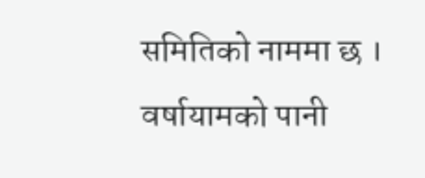समितिको नाममा छ । वर्षायामको पानी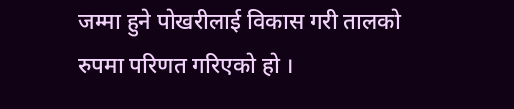जम्मा हुने पोखरीलाई विकास गरी तालको रुपमा परिणत गरिएको हो ।